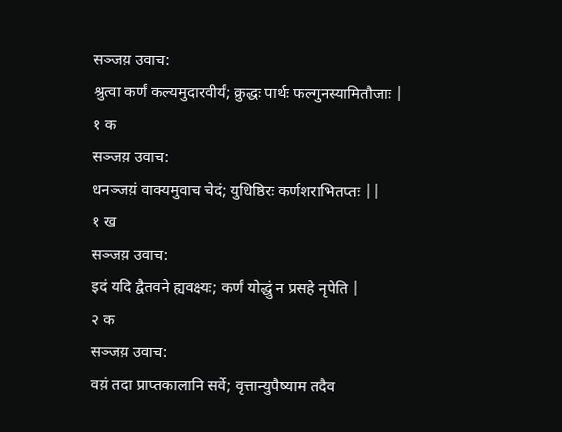सञ्जय़ उवाच:
श्रुत्वा कर्णं कल्यमुदारवीर्यं; क्रुद्धः पार्थः फल्गुनस्यामितौजाः |
१ क
सञ्जय़ उवाच:
धनञ्जय़ं वाक्यमुवाच चेदं; युधिष्ठिरः कर्णशराभितप्तः ||
१ ख
सञ्जय़ उवाच:
इदं यदि द्वैतवने ह्यवक्ष्यः; कर्णं योद्धुं न प्रसहे नृपेति |
२ क
सञ्जय़ उवाच:
वय़ं तदा प्राप्तकालानि सर्वे; वृत्तान्युपैष्याम तदैव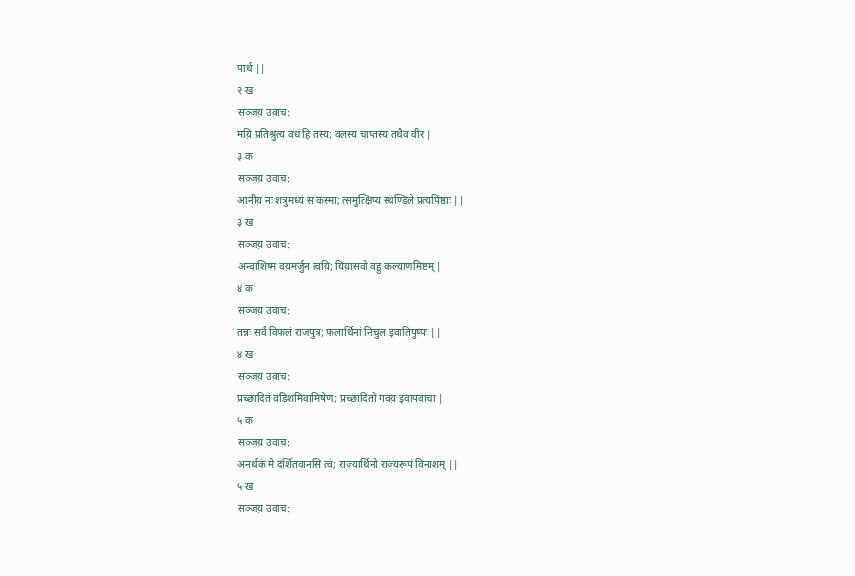पार्थ ||
२ ख
सञ्जय़ उवाच:
मय़ि प्रतिश्रुत्य वधं हि तस्य; वलस्य चाप्तस्य तथैव वीर |
३ क
सञ्जय़ उवाच:
आनीय़ नः शत्रुमध्यं स कस्मा; त्समुत्क्षिप्य स्थण्डिले प्रत्यपिंष्ठाः ||
३ ख
सञ्जय़ उवाच:
अन्वाशिष्म वय़मर्जुन त्वय़ि; यिय़ासवो वहु कल्याणमिष्टम् |
४ क
सञ्जय़ उवाच:
तन्नः सर्वं विफलं राजपुत्र; फलार्थिनां निचुल इवातिपुष्पः ||
४ ख
सञ्जय़ उवाच:
प्रच्छादितं वडिशमिवामिषेण; प्रच्छादितो गवय़ इवापवाचा |
५ क
सञ्जय़ उवाच:
अनर्थकं मे दर्शितवानसि त्वं; राज्यार्थिनो राज्यरूपं विनाशम् ||
५ ख
सञ्जय़ उवाच: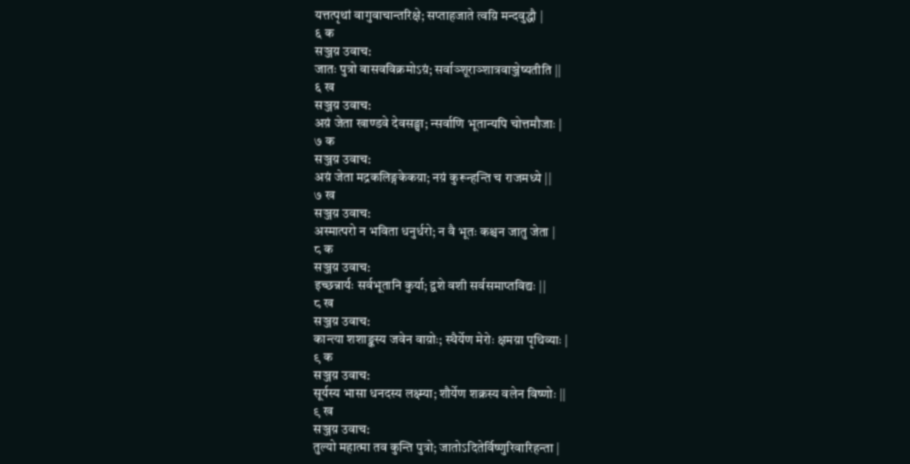यत्तत्पृथां वागुवाचान्तरिक्षे; सप्ताहजाते त्वय़ि मन्दवुद्धौ |
६ क
सञ्जय़ उवाच:
जातः पुत्रो वासवविक्रमोऽय़ं; सर्वाञ्शूराञ्शात्रवाञ्जेष्यतीति ||
६ ख
सञ्जय़ उवाच:
अय़ं जेता खाण्डवे देवसङ्घा; न्सर्वाणि भूतान्यपि चोत्तमौजाः |
७ क
सञ्जय़ उवाच:
अय़ं जेता मद्रकलिङ्गकेकय़ा; नय़ं कुरून्हन्ति च राजमध्ये ||
७ ख
सञ्जय़ उवाच:
अस्मात्परो न भविता धनुर्धरो; न वै भूतः कश्चन जातु जेता |
८ क
सञ्जय़ उवाच:
इच्छन्नार्यः सर्वभूतानि कुर्या; द्वशे वशी सर्वसमाप्तविद्यः ||
८ ख
सञ्जय़ उवाच:
कान्त्या शशाङ्कस्य जवेन वाय़ोः; स्थैर्येण मेरोः क्षमय़ा पृथिव्याः |
९ क
सञ्जय़ उवाच:
सूर्यस्य भासा धनदस्य लक्ष्म्या; शौर्येण शक्रस्य वलेन विष्णोः ||
९ ख
सञ्जय़ उवाच:
तुल्यो महात्मा तव कुन्ति पुत्रो; जातोऽदितेर्विष्णुरिवारिहन्ता |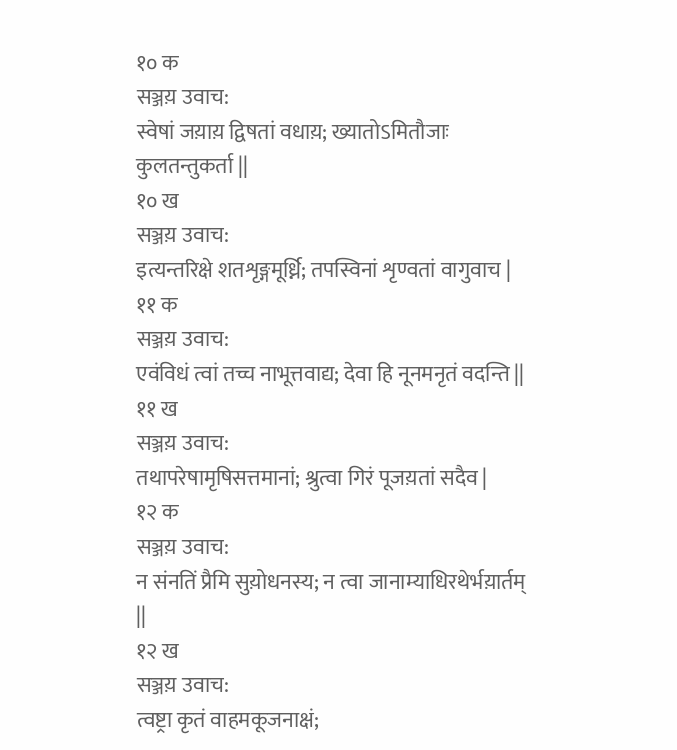१० क
सञ्जय़ उवाच:
स्वेषां जय़ाय़ द्विषतां वधाय़; ख्यातोऽमितौजाः कुलतन्तुकर्ता ||
१० ख
सञ्जय़ उवाच:
इत्यन्तरिक्षे शतशृङ्गमूर्ध्नि; तपस्विनां शृण्वतां वागुवाच |
११ क
सञ्जय़ उवाच:
एवंविधं त्वां तच्च नाभूत्तवाद्य; देवा हि नूनमनृतं वदन्ति ||
११ ख
सञ्जय़ उवाच:
तथापरेषामृषिसत्तमानां; श्रुत्वा गिरं पूजय़तां सदैव |
१२ क
सञ्जय़ उवाच:
न संनतिं प्रैमि सुय़ोधनस्य; न त्वा जानाम्याधिरथेर्भय़ार्तम् ||
१२ ख
सञ्जय़ उवाच:
त्वष्ट्रा कृतं वाहमकूजनाक्षं;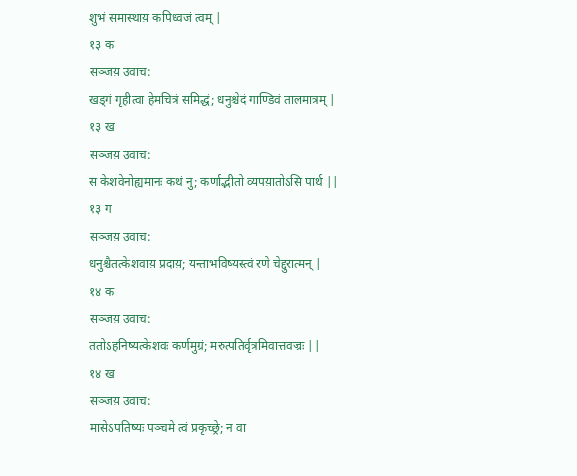शुभं समास्थाय़ कपिध्वजं त्वम् |
१३ क
सञ्जय़ उवाच:
खड्गं गृहीत्वा हेमचित्रं समिद्धं; धनुश्चेदं गाण्डिवं तालमात्रम् |
१३ ख
सञ्जय़ उवाच:
स केशवेनोह्यमानः कथं नु; कर्णाद्भीतो व्यपय़ातोऽसि पार्थ ||
१३ ग
सञ्जय़ उवाच:
धनुश्चैतत्केशवाय़ प्रदाय़; यन्ताभविष्यस्त्वं रणे चेद्दुरात्मन् |
१४ क
सञ्जय़ उवाच:
ततोऽहनिष्यत्केशवः कर्णमुग्रं; मरुत्पतिर्वृत्रमिवात्तवज्रः ||
१४ ख
सञ्जय़ उवाच:
मासेऽपतिष्यः पञ्चमे त्वं प्रकृच्छ्रे; न वा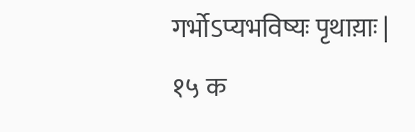गर्भोऽप्यभविष्यः पृथाय़ाः |
१५ क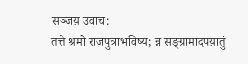सञ्जय़ उवाच:
तत्ते श्रमो राजपुत्राभविष्य; न्न सङ्ग्रामादपय़ातुं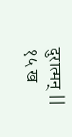दुरात्मन् ||
१५ ख